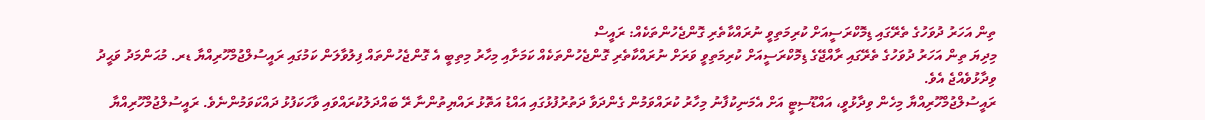ތިން އަހަރު ދުވަހުގެ ތެރޭގައި ޑިމޮކްރަސީއަށް ކުރިމަތިވީ ނުރައްކާތެރި ގޮންޖެހުންތަކެއް: ރައީސް
މިދިޔަ ތިން އަހަރު ދުވަހުގެ ތެރޭގައި ރާއްޖޭގެ ޑިމޮކްރަސީއަށް ކުރިމަތިވީ ވަރަށް ނުރައްކާތެރި ގޮންޖެހުންތަކެއް ކަމަށާއި މިހާރު މިތިބީ އެ ގޮންޖެހުންތައް ފިލުވާލަން ކަމުގައި ރައީސުލްޖުމްހޫރިއްޔާ ޑރ. މުޙަންމަދު ވަޙީދު ވިދާޅުވެއްޖެ އެވެ.
ރައީސުލްޖުމްހޫރިއްޔާ މިހެން ވިދާޅުވީ، އައްޑޫސިޓީ އަށް އެމަނިކުފާނު މިހާރު ކުރައްވަމުން ގެންދަވާ ދަތުރުފުޅުގައި އައްޑު އަތޮޅު ރައްޔިތުންނާ ރޭ ބައްދަލުކުރައްވައި ވާހަކަފުޅު ދައްކަވަމުންނެވެ. ރައީސުލްޖުމްހޫރިއްޔާ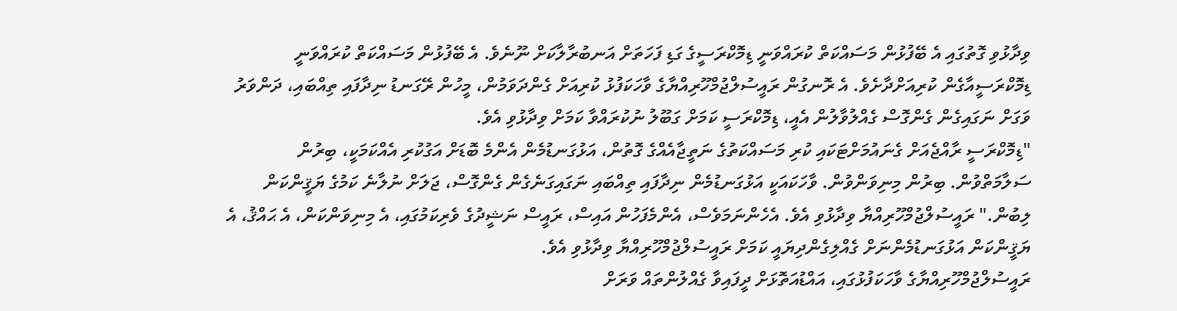ވިދާޅުވި ގޮތުގައި އެ ބޭފުޅުން މަސައްކަތް ކުރައްވަނީ ޑިމޮކްރަސީގެ ގަޑި ފަހަތަށް އަނބުރާލާކަށް ނޫނެވެ. އެ ބޭފުޅުން މަސައްކަތް ކުރައްވަނީ ޑިމޮކްރަސީއާގެން ކުރިއަށްދާށެވެ. އެ ރޮނގުން ރައީސުލްޖުމްހޫރިއްޔާގެ ވާހަކަފުޅު ކުރިއަށް ގެންދަވަމުން، މީހުން ރޭގަނޑު ނިދާފައި ތިއްބައި، ދަންވަރު ވަގަށް ނަގައިގެން ގެންގޮސް ގެއްލުވާލުން އެއީ، ޑިމޮކްރަސީ ކަމަށް ގަބޫލު ނުކުރައްވާ ކަމަށް ވިދާޅުވި އެވެ.
"ޑިމޮކްރަސީ ރާއްޖެއަށް ގެނައުމަށްޓަކައި ކުރި މަސައްކަތުގެ ނަތީޖާއެއްގެ ގޮތުން، އަޅުގަނޑުމެން އެންމެ ބޮޑަށް އަގުކުރި އެއްކަމަކީ، ބިރުން ސަލާމަތްވުން. ބިރުން މިނިވަންވުން. ވާހަކައަކީ އަޅުގަނޑުމެން ނިދާފައި ތިއްބައި ނަގައިގަނެގެން ގެންގޮސް، ޖަލަށް ނުލާނެ ކަމުގެ ޔަޤީންކަން ލިބުން." ރައީސުލްޖުމްހޫރިއްޔާ ވިދާޅުވި އެވެ. އެހެންނަމަވެސް، އެންމެފަހުން އައިސް، ރައީސް ނަޝީދުގެ ވެރިކަމުގައި، އެ މިނިވަންކަން، އެ ޙައްޤު، އެ ޔަޤީންކަން އަޅުގަނޑުމެންނަށް ގެއްލިގެންދިޔައީ ކަމަށް ރައީސުލްޖުމްހޫރިއްޔާ ވިދާޅުވި އެވެ.
ރައީސުލްޖުމްހޫރިއްޔާގެ ވާހަކަފުޅުގައި، އައްޑުއަތޮޅަށް ދީފައިވާ ގެއްލުންތައް ވަރަށް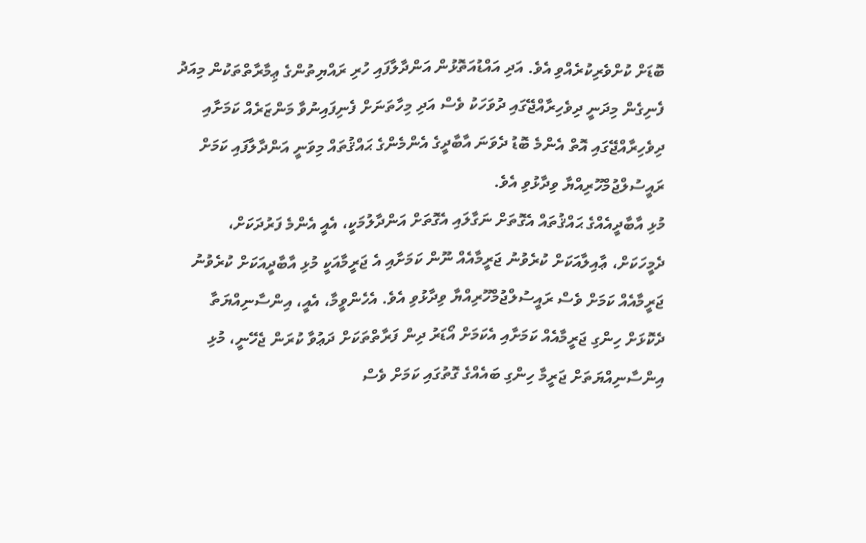ބޮޑަށް ކުށްވެރިކުރެއްވި އެވެ. އަދި އައްޑުއަތޮޅުން އަންދާލާފައި ހުރި ރައްޔިތުންގެ ޢިމާރާތްތަކުން މިއަދު ފެނިގެން މިދަނީ ދިވެހިރާއްޖޭގައި ދުވަހަކު ވެސް އަދި މިހާތަނަށް ފެނިފައިނުވާ މަންޒަރެއް ކަމަށާއި ދިވެހިރާއްޖޭގައި އޮތް އެންމެ ބޮޑު ދެވަނަ އާބާދީގެ އެންމެންގެ ޙައްޤުތައް މިވަނީ އަންދާލާފައި ކަމަށް ރައީސުލްޖުމްހޫރިއްޔާ ވިދާޅުވި އެވެ.
މުޅި އާބާދީއެއްގެ ޙައްޤުތައް އެގޮތަށް ނަގާލައި އެގޮތަށް އަންދާލުމަކީ، އެއީ އެންމެ ފަރުދަކަށް، ދެމީހަކަށް، ޢާއިލާއަކަށް ކުރެވުނު ޖަރީމާއެއް ނޫން ކަމަށާއި އެ ޖަރީމާއަކީ މުޅި އާބާދީއަކަށް ކުރެވުނު ޖަރީމާއެއް ކަމަށް ވެސް ރައީސުލްޖުމްހޫރިއްޔާ ވިދާޅުވި އެވެ. އެހެންވީމާ، އެއީ، އިންސާނިއްޔަތާ ދެކޮޅަށް ހިންގި ޖަރީމާއެއް ކަމަށާއި އެކަމަށް އޯޑަރު ދިން ފަރާތްތަކަށް ދަޢުވާ ކުރަން ޖެހޭނީ، މުޅި އިންސާނިއްޔަތަށް ޖަރީމާ ހިންގި ބައެއްގެ ގޮތުގައި ކަމަށް ވެސް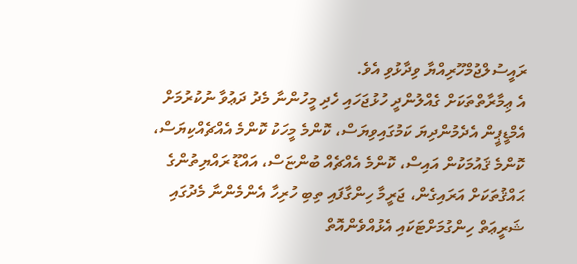ރައީސުލްޖުމްހޫރިއްޔާ ވިދާޅުވި އެވެ.
އެ ޢިމާރާތްތަކަށް ގެއްލުންދީ ހުޅުޖަހައި ހެދި މީހުންނާ މެދު ދަޢުވާ ނުކުރުމަށް އެމްޑީޕީން އެދެމުންދިޔަ ކަމުގައިވިޔަސް، ކޮންމެ މީހަކު ކޮންމެ އެއްޗެއްކިޔަސް، ކޮންމެ ޤައުމަކުން އައިސް، ކޮންމެ އެއްޗެއް ބުންޏަސް، އައްޑޫ ރައްޔިތުންގެ ޙައްޤުތަކަށް އަރައިގެން، ޖަރީމާ ހިންގާފައި ތިބި ހުރިހާ އެންމެންނާ މެދުގައި ޝަރީޢަތް ހިންގުމަށްޓަކައި އެޅުއްވެންއޮތް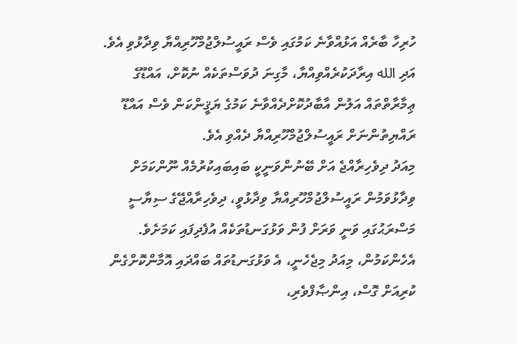ހުރިހާ ބާރެއް އަޅުއްވާނެ ކަމުގައި ވެސް ރައީސުލްޖުމްހޫރިއްޔާ ވިދާޅުވި އެވެ. އަދި الله އިރާދަކުރެއްވިއްޔާ، މާގިނަ ދުވަސްތަކެއް ނުކޮށް، އައްޑޫގެ ޢިމާރާތްތައް އަލުން އާބާދުކޮށްދެއްވާނެ ކަމުގެ ޔަޤީންކަން ވެސް އައްޑޫ ރައްޔިތުންނަށް ރައީސުލްޖުމްހޫރިއްޔާ ދެއްވި އެވެ.
މިއަދު ދިވެހިރާއްޖެ އަށް ބޭނުންވަނީކީ ބައިބައިކުރުމެއް ނޫންކަމަށް ވިދާޅުވަމުން ރައީސުލްޖުމްހޫރިއްޔާ ވިދާޅުވީ، ދިވެހިރާއްޖޭގެ ސިޔާސީ މަސްރަޙުގައި ވަނީ ވަރަށް ފުން ވަޅުގަނޑުތަކެއް އުފެދިފައި ކަމަށެވެ. އެހެންކަމުން، މިއަދު މިޖެހެނީ، އެ ވަޅުގަނޑުތައް ބައްދައި އޮމާންކޮށްގެން ކުރިއަށް ގޮސް، އިންޞާފްވެރި،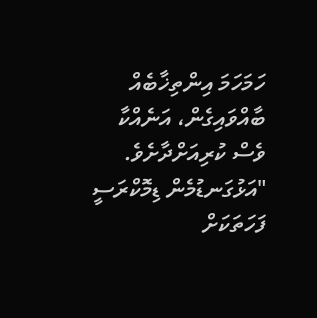ހަމަހަމަ އިންތިޚާބެއް ބާއްވައިގެން، އަނެއްކާ ވެސް ކުރިއަށްދާށެވެ.
"އަޅުގަނޑުމެން ޑިމޮކްރަސީ ފަހަތަކަށް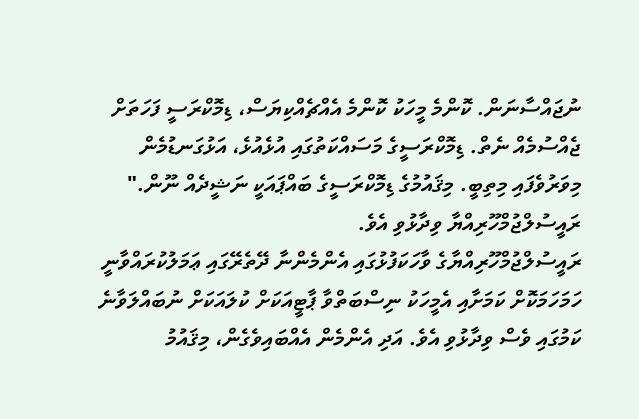ނުޖައްސާނަން. ކޮންމެ މީހަކު ކޮންމެ އެއްޗެއްކިޔަސް، ޑިމޮކްރަސީ ފަހަތަށް ޖެއްސުމެއް ނެތް. ޑިމޮކްރަސީގެ މަސައްކަތުގައި އުޅެއުޅެ، އަޅުގަނޑުމެން މިވަރުވެފައި މިތިބީ. މިޤައުމުގެ ޑިމޮކްރަސީގެ ބައްޕައަކީ ނަޝީދެއް ނޫން." ރައީސުލްޖުމްހޫރިއްޔާ ވިދާޅުވި އެވެ.
ރައީސުލްޖުމްހޫރިއްޔާގެ ވާހަކަފުޅުގައި އެންމެންނާ ދޭތެރޭގައި ޢަމަލުކުރައްވާނީ ހަމަހަމަކޮށް ކަމަށާއި އެމީހަކު ނިސްބަތްވާ ޕާޓީއަކަށް ކުލައަކަށް ނުބައްލަވާނެ ކަމުގައި ވެސް ވިދާޅުވި އެވެ. އަދި އެންމެން އެއްބައިވެގެން، މިޤައުމު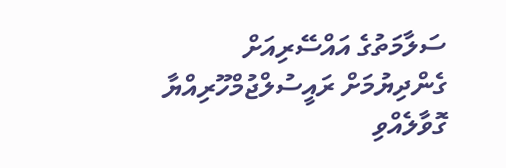ސަލާމަތުގެ އައްސޭރިއަށް ގެންދިޔުމަށް ރައީސުލްޖުމްހޫރިއްޔާ ގޮވާލެއްވި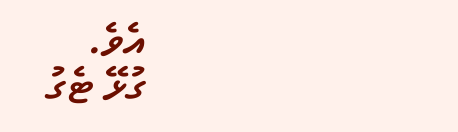އެވެ.
ގުޅޭ ޓެގު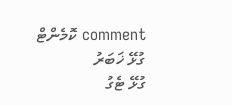comment ކޮމެންޓް
ގުޅޭ ޚަބަރު
ގުޅޭ ޓެގު